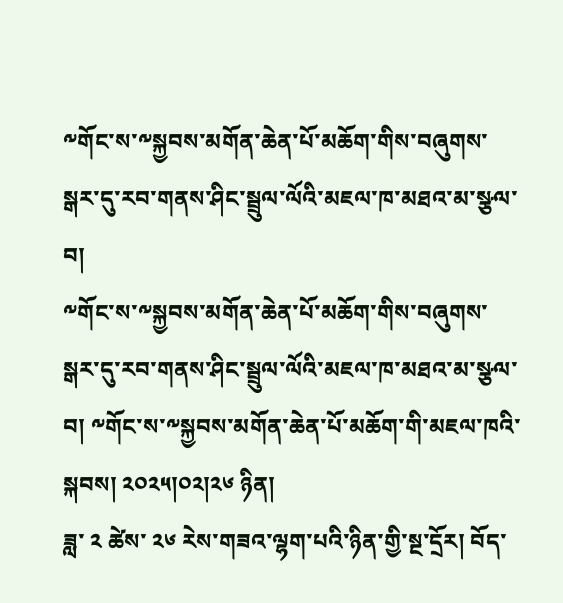༸གོང་ས་༸སྐྱབས་མགོན་ཆེན་པོ་མཆོག་གིས་བཞུགས་སྒར་དུ་རབ་གནས་ཤིང་སྦྲུལ་ལོའི་མཇལ་ཁ་མཐའ་མ་སྩལ་བ།
༸གོང་ས་༸སྐྱབས་མགོན་ཆེན་པོ་མཆོག་གིས་བཞུགས་སྒར་དུ་རབ་གནས་ཤིང་སྦྲུལ་ལོའི་མཇལ་ཁ་མཐའ་མ་སྩལ་བ། ༸གོང་ས་༸སྐྱབས་མགོན་ཆེན་པོ་མཆོག་གི་མཇལ་ཁའི་སྐབས། ༢༠༢༥།༠༢།༢༦ ཉིན།
ཟླ་ ༢ ཚེས་ ༢༦ རེས་གཟའ་ལྷག་པའི་ཉིན་གྱི་སྔ་དྲོར། བོད་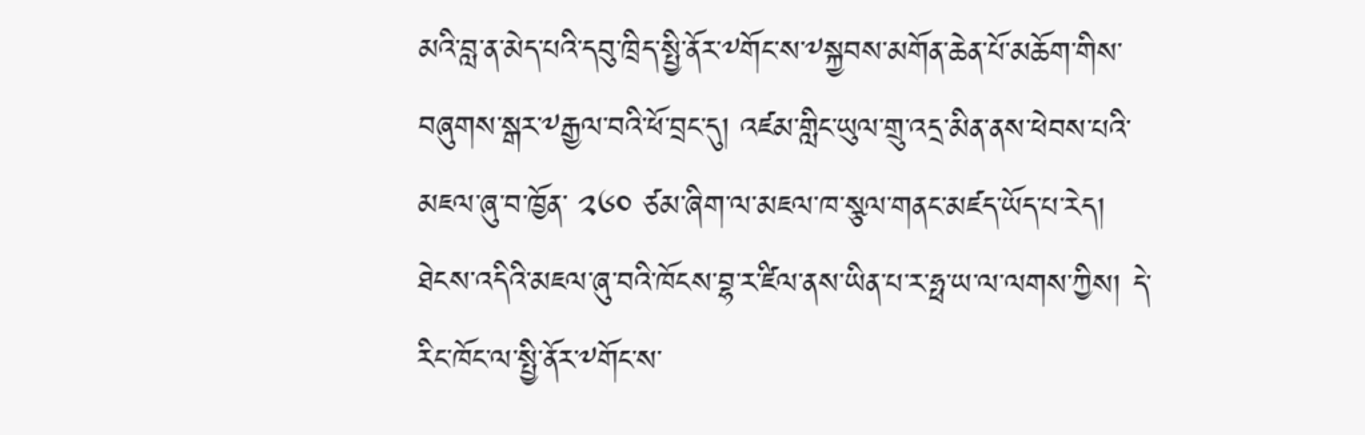མའི་བླ་ན་མེད་པའི་དབུ་ཁྲིད་སྤྱི་ནོར་༸གོང་ས་༸སྐྱབས་མགོན་ཆེན་པོ་མཆོག་གིས་བཞུགས་སྒར་༸རྒྱལ་བའི་ཕོ་བྲང་དུ། འཛམ་གླིང་ཡུལ་གྲུ་འདྲ་མིན་ནས་ཕེབས་པའི་མཇལ་ཞུ་བ་ཁྱོན་ ༢༦༠ ཙམ་ཞིག་ལ་མཇལ་ཁ་སྩལ་གནང་མཛད་ཡོད་པ་རེད།
ཐེངས་འདིའི་མཇལ་ཞུ་བའི་ཁོངས་བྷ་ར་ཛིལ་ནས་ཡིན་པ་ར་ཧྥ་ཡ་ལ་ལགས་ཀྱིས། དེ་རིང་ཁོང་ལ་སྤྱི་ནོར་༸གོང་ས་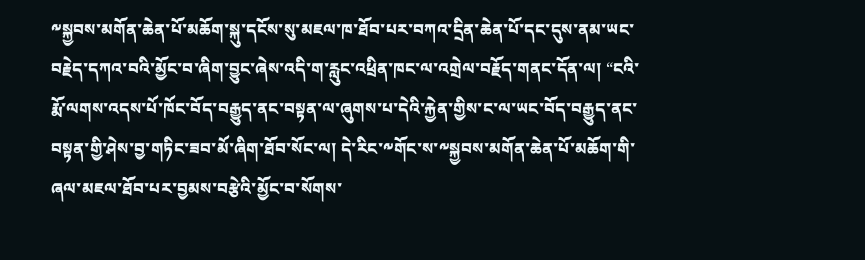༸སྐྱབས་མགོན་ཆེན་པོ་མཆོག་སྐུ་དངོས་སུ་མཇལ་ཁ་ཐོབ་པར་བཀའ་དྲིན་ཆེན་པོ་དང་དུས་ནམ་ཡང་བརྗེད་དཀའ་བའི་མྱོང་བ་ཞིག་བྱུང་ཞེས་འདི་ག་རླུང་འཕྲིན་ཁང་ལ་འགྲེལ་བརྗོད་གནང་དོན་ལ། “ངའི་རྨོ་ལགས་འདས་པོ་ཁོང་བོད་བརྒྱུད་ནང་བསྟན་ལ་ཞུགས་པ་དེའི་རྐྱེན་གྱིས་ང་ལ་ཡང་བོད་བརྒྱུད་ནང་བསྟན་གྱི་ཤེས་བྱ་གཏིང་ཟབ་མོ་ཞིག་ཐོབ་སོང་ལ། དེ་རིང་༸གོང་ས་༸སྐྱབས་མགོན་ཆེན་པོ་མཆོག་གི་ཞལ་མཇལ་ཐོབ་པར་བྱམས་བརྩེའི་མྱོང་བ་སོགས་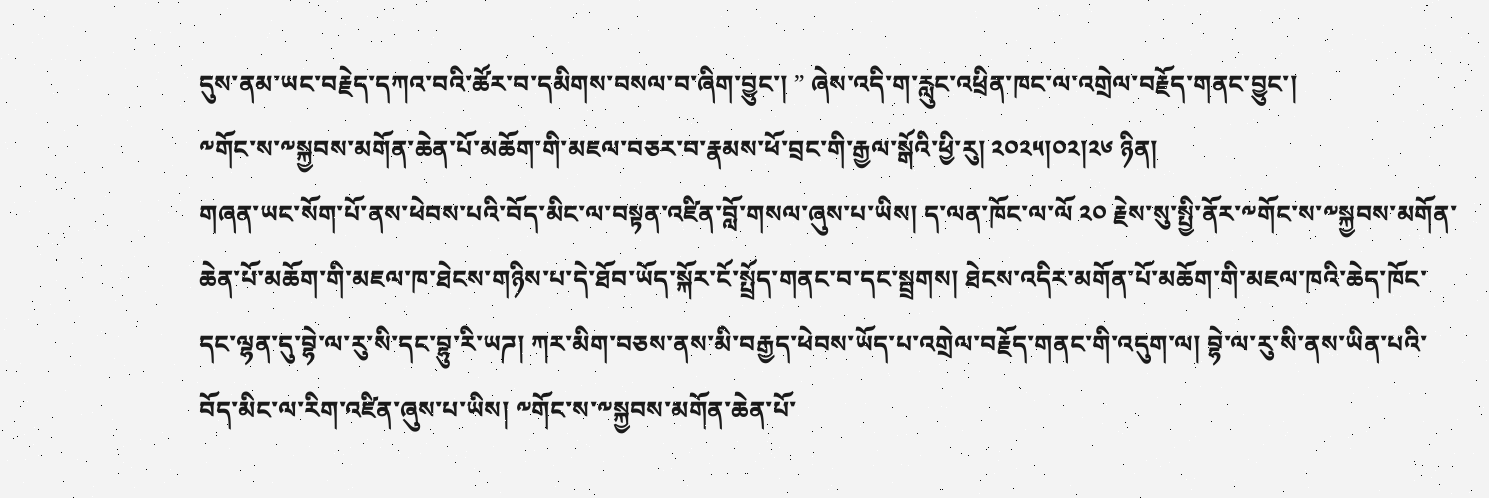དུས་ནམ་ཡང་བརྗེད་དཀའ་བའི་ཚོར་བ་དམིགས་བསལ་བ་ཞིག་བྱུང་། ” ཞེས་འདི་ག་རླུང་འཕྲིན་ཁང་ལ་འགྲེལ་བརྗོད་གནང་བྱུང་།
༸གོང་ས་༸སྐྱབས་མགོན་ཆེན་པོ་མཆོག་གི་མཇལ་བཅར་བ་རྣམས་ཕོ་བྲང་གི་རྒྱལ་སྒོའི་ཕྱི་རུ། ༢༠༢༥།༠༢།༢༦ ཉིན།
གཞན་ཡང་སོག་པོ་ནས་ཕེབས་པའི་བོད་མིང་ལ་བསྟན་འཛིན་བློ་གསལ་ཞུས་པ་ཡིས། ད་ལན་ཁོང་ལ་ལོ ༢༠ རྗེས་སུ་སྤྱི་ནོར་༸གོང་ས་༸སྐྱབས་མགོན་ཆེན་པོ་མཆོག་གི་མཇལ་ཁ་ཐེངས་གཉིས་པ་དེ་ཐོབ་ཡོད་སྐོར་ངོ་སྤྲོད་གནང་བ་དང་སྦྲགས། ཐེངས་འདིར་མགོན་པོ་མཆོག་གི་མཇལ་ཁའི་ཆེད་ཁོང་དང་ལྷན་དུ་བྷེ་ལ་རུ་སི་དང་བྷུ་རི་ཡཌ། ཀར་མིག་བཅས་ནས་མི་བརྒྱད་ཕེབས་ཡོད་པ་འགྲེལ་བརྗོད་གནང་གི་འདུག་ལ། བྷེ་ལ་རུ་སི་ནས་ཡིན་པའི་བོད་མིང་ལ་རིག་འཛིན་ཞུས་པ་ཡིས། ༸གོང་ས་༸སྐྱབས་མགོན་ཆེན་པོ་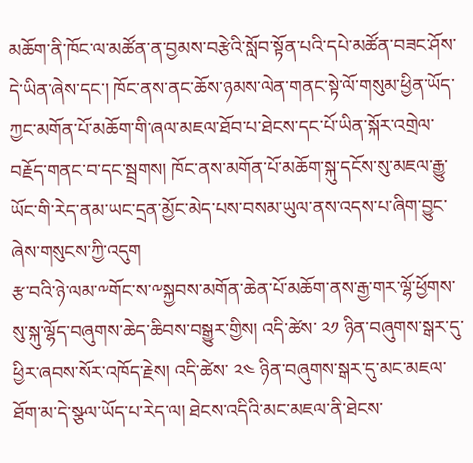མཆོག་ནི་ཁོང་ལ་མཚོན་ན་བྱམས་བརྩེའི་སློབ་སྟོན་པའི་དཔེ་མཚོན་བཟང་ཤོས་དེ་ཡིན་ཞེས་དང་། ཁོང་ནས་ནང་ཆོས་ཉམས་ལེན་གནང་སྟེ་ལོ་གསུམ་ཕྱིན་ཡོད་ཀྱང་མགོན་པོ་མཆོག་གི་ཞལ་མཇལ་ཐོབ་པ་ཐེངས་དང་པོ་ཡིན་སྐོར་འགྲེལ་བརྗོད་གནང་བ་དང་སྦྲགས། ཁོང་ནས་མགོན་པོ་མཆོག་སྐུ་དངོས་སུ་མཇལ་རྒྱུ་ཡོང་གི་རེད་ནམ་ཡང་དྲན་མྱོང་མེད་པས་བསམ་ཡུལ་ནས་འདས་པ་ཞིག་བྱུང་ཞེས་གསུངས་ཀྱི་འདུག
རྩ་བའི་ཉེ་ལམ་༸གོང་ས་༸སྐྱབས་མགོན་ཆེན་པོ་མཆོག་ནས་རྒྱ་གར་ལྷོ་ཕྱོགས་སུ་སྐུ་ལྷོད་བཞུགས་ཆེད་ཆིབས་བསྒྱུར་གྱིས། འདི་ཚེས་ ༢༡ ཉིན་བཞུགས་སྒར་དུ་ཕྱིར་ཞབས་སོར་འཁོད་རྗེས། འདི་ཚེས་ ༢༤ ཉིན་བཞུགས་སྒར་དུ་མང་མཇལ་ཐོག་མ་དེ་སྩལ་ཡོད་པ་རེད་ལ། ཐེངས་འདིའི་མང་མཇལ་ནི་ཐེངས་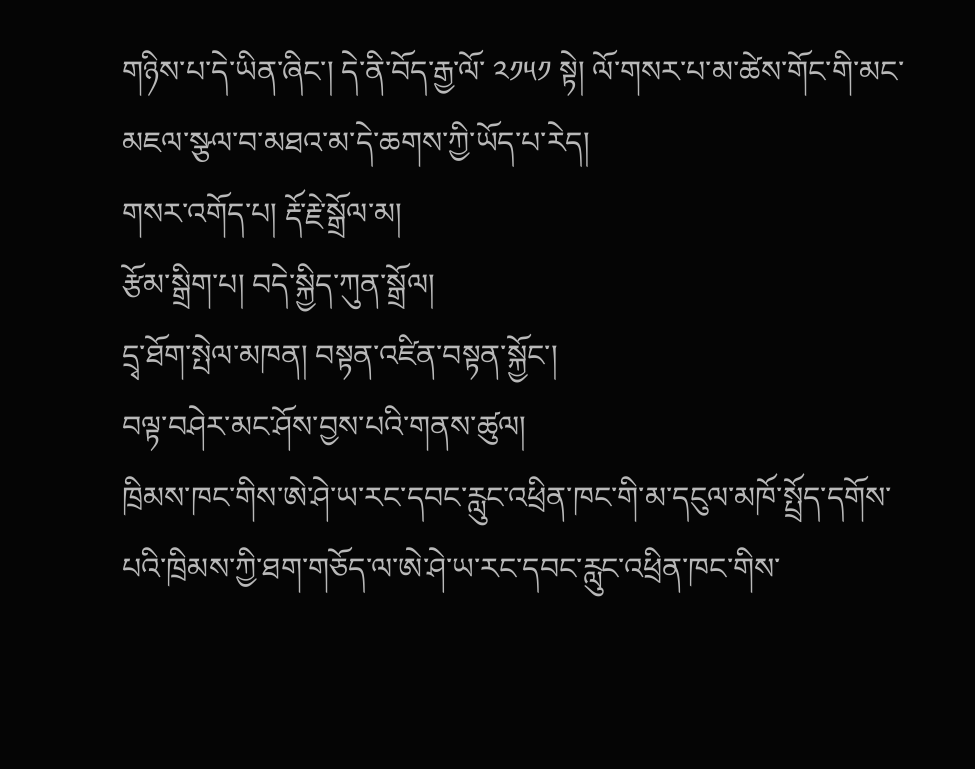གཉིས་པ་དེ་ཡིན་ཞིང་། དེ་ནི་བོད་རྒྱ་ལོ་ ༢༡༥༡ སྟེ། ལོ་གསར་པ་མ་ཚེས་གོང་གི་མང་མཇལ་སྩལ་བ་མཐའ་མ་དེ་ཆགས་ཀྱི་ཡོད་པ་རེད།
གསར་འགོད་པ། རྡོ་རྗེ་སྒྲོལ་མ།
རྩོམ་སྒྲིག་པ། བདེ་སྐྱིད་ཀུན་སྒྲོལ།
དྲྭ་ཐོག་སྤེལ་མཁན། བསྟན་འཛིན་བསྟན་སྐྱོང་།
བལྟ་བཤེར་མང་ཤོས་བྱས་པའི་གནས་ཚུལ།
ཁྲིམས་ཁང་གིས་ཨེ་ཤེ་ཡ་རང་དབང་རླུང་འཕྲིན་ཁང་གི་མ་དངུལ་མཁོ་སྤྲོད་དགོས་པའི་ཁྲིམས་ཀྱི་ཐག་གཅོད་ལ་ཨེ་ཤེ་ཡ་རང་དབང་རླུང་འཕྲིན་ཁང་གིས་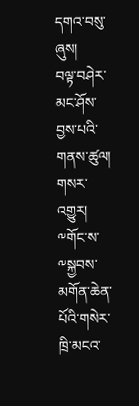དགའ་བསུ་ཞུས།
བལྟ་བཤེར་མང་ཤོས་བྱས་པའི་གནས་ཚུལ།
གསར་འགྱུར།
༸གོང་ས་༸སྐྱབས་མགོན་ཆེན་པོའི་གསེར་ཁྲི་མངའ་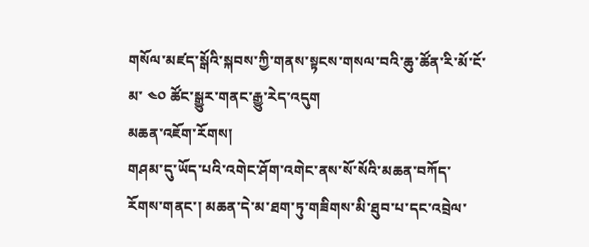གསོལ་མཛད་སྒོའི་སྐབས་ཀྱི་གནས་སྟངས་གསལ་བའི་ཆུ་ཚོན་རི་མོ་ངོ་མ་ ༤༠ ཚོང་སྒྱུར་གནང་རྒྱུ་རེད་འདུག
མཆན་འཇོག་རོགས།
གཤམ་དུ་ཡོད་པའི་འགེང་ཤོག་འགེང་ནས་སོ་སོའི་མཆན་བཀོད་རོགས་གནང་། མཆན་དེ་མ་ཐག་ཏུ་གཟིགས་མི་ཐུབ་པ་དང་འབྲེལ་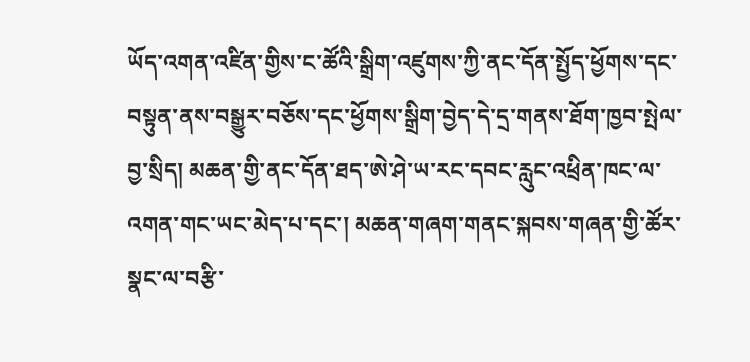ཡོད་འགན་འཛིན་གྱིས་ང་ཚོའི་སྒྲིག་འཛུགས་ཀྱི་ནང་དོན་སྤྱོད་ཕྱོགས་དང་བསྟུན་ནས་བསྒྱུར་བཅོས་དང་ཕྱོགས་སྒྲིག་བྱེད་དེ་དྲ་གནས་ཐོག་ཁྱབ་སྤེལ་བྱ་སྲིད། མཆན་གྱི་ནང་དོན་ཐད་ཨེ་ཤེ་ཡ་རང་དབང་རླུང་འཕྲིན་ཁང་ལ་འགན་གང་ཡང་མེད་པ་དང་། མཆན་གཞག་གནང་སྐབས་གཞན་གྱི་ཚོར་སྣང་ལ་བརྩི་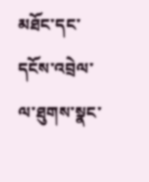མཐོང་དང་དངོས་འབྲེལ་ལ་ཐུགས་སྣང་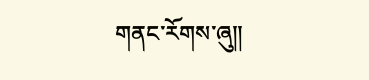གནང་རོགས་ཞུ༎